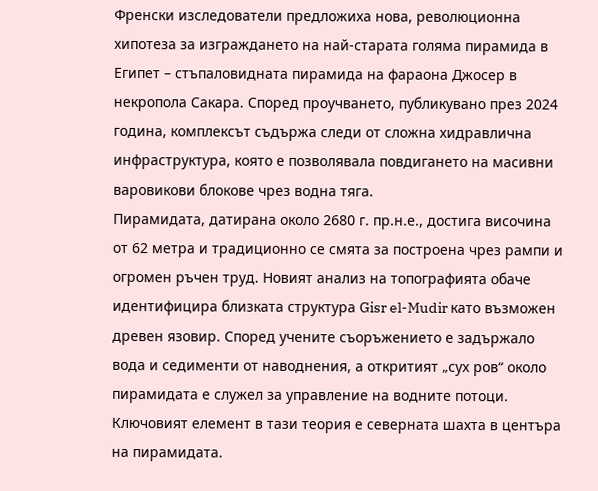Френски изследователи предложиха нова, революционна хипотеза за изграждането на най-старата голяма пирамида в Египет – стъпаловидната пирамида на фараона Джосер в некропола Сакара. Според проучването, публикувано през 2024 година, комплексът съдържа следи от сложна хидравлична инфраструктура, която е позволявала повдигането на масивни варовикови блокове чрез водна тяга.
Пирамидата, датирана около 2680 г. пр.н.е., достига височина от 62 метра и традиционно се смята за построена чрез рампи и огромен ръчен труд. Новият анализ на топографията обаче идентифицира близката структура Gisr el-Mudir като възможен древен язовир. Според учените съоръжението е задържало вода и седименти от наводнения, а откритият „сух ров“ около пирамидата е служел за управление на водните потоци.
Ключовият елемент в тази теория е северната шахта в центъра на пирамидата.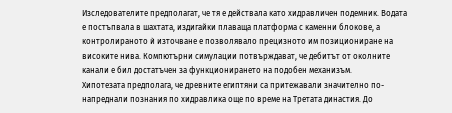Изследователите предполагат, че тя е действала като хидравличен подемник. Водата е постъпвала в шахтата, издигайки плаваща платформа с каменни блокове, а контролираното ѝ източване е позволявало прецизното им позициониране на високите нива. Компютърни симулации потвърждават, че дебитът от околните канали е бил достатъчен за функционирането на подобен механизъм.
Хипотезата предполага, че древните египтяни са притежавали значително по-напреднали познания по хидравлика още по време на Третата династия. До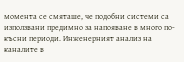момента се смяташе, че подобни системи са използвани предимно за напояване в много по-късни периоди. Инженерният анализ на каналите в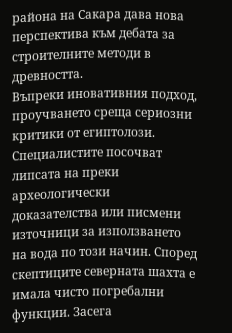района на Сакара дава нова перспектива към дебата за строителните методи в древността.
Въпреки иновативния подход, проучването среща сериозни критики от египтолози. Специалистите посочват липсата на преки археологически доказателства или писмени източници за използването на вода по този начин. Според скептиците северната шахта е имала чисто погребални функции. Засега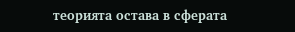теорията остава в сферата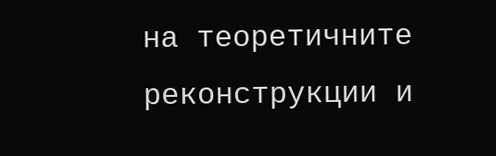на теоретичните реконструкции и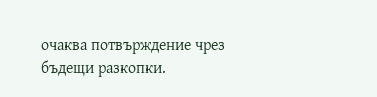очаква потвърждение чрез бъдещи разкопки.